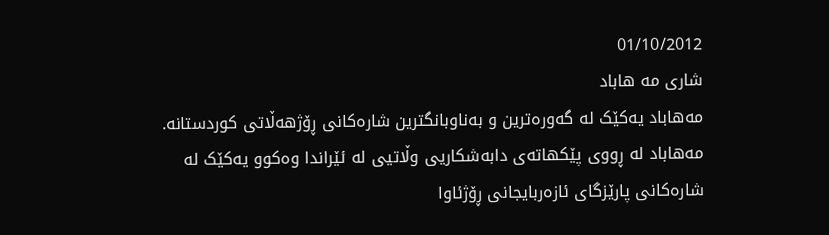01/10/2012
شاری مه هاباد
مەهاباد یەکێک لە گەورەترین و بەناوبانگترین شارەکانی ڕۆژھەڵاتی کوردستانە. مەهاباد لە ڕووی پێکهاتەی دابەشکاریی وڵاتیی لە ئێراندا وەکوو یەکێک لە شارەکانی پارێزگای ئازەربایجانی ڕۆژئاوا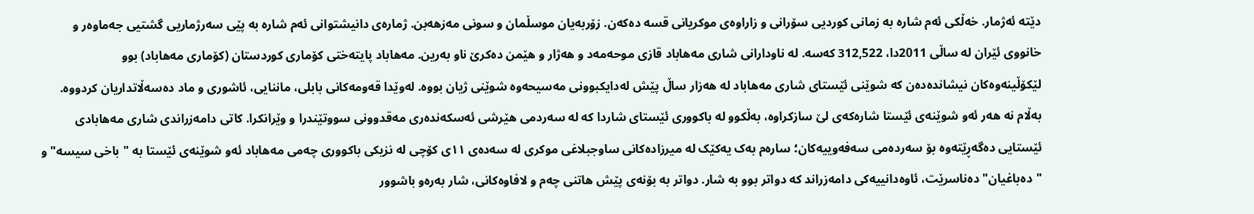دێتە ئەژمار. خەڵکی ئەم شارە بە زمانی کوردیی سۆرانی و زاراوەی موکریانی قسە دەکەن. زۆربەیان موسڵمان و سونی مەزهەبن. ژمارەی دانیشتوانی ئەم شارە بە پێی سەرژماریی گشتیی جەماوەر و خانووی ئێران لە ساڵی 2011دا، 312,522 کەسە. لە ناودارانی شاری مەهاباد قازی موحەمەد و هەژار و هێمن دەکرێ ناو بەرین. مەهاباد پایتەختی کۆماری کوردستان (کۆماری مەهاباد) بوو
لێکۆڵینەوەکان نیشاندەدەن کە شوێنی ئێستای شاری مەهاباد لە هەزار ساڵ پێش لەدایکبوونی مەسیحەوە شوێنی ژیان بووە. لەوێدا قەومەکانی بابلی، ماننایی، ئاشوری و ماد دەسەڵاتداریان کردووە. بەڵام نە هەر ئەو شوێنەی ئێستا شارەکەی لێ سازکراوە، بەڵکوو لە باکووری ئێستای شاردا کە لە سەردمی هێرشی ئەسکەندەری مەقدوونی سووتێندرا و وێرانکرا. کاتی دامەزراندی شاری مەهابادی ئێستایی دەگەڕێتەوە بۆ سەردەمی سەفەوییەکان؛ سارەم بەک یەکێک لە میرزادەکانی ساوجبلاغی موکری لە سەدەی ١١ی کۆچی لە نزیکی باکووری چەمی مەهاباد ئەو شوێنەی ئێستا بە "باخی سیسە" و "دەباغیان" دەناسرێت، ئاوەدانییەکی دامەزراند کە دواتر بوو بە شار. دواتر بە بۆنەی پێش هاتنی چەم و لافاوەکانی، شار بەرەو باشوور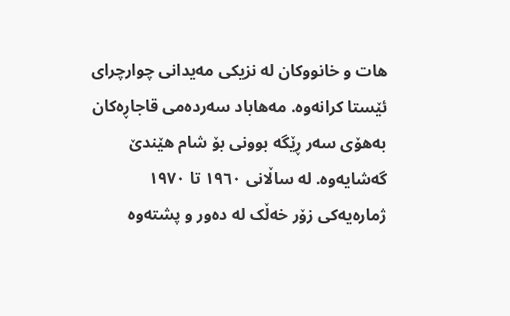هات و خانووکان لە نزیکی مەیدانی چوارچرای ئێستا کرانەوە. مەهاباد سەردەمی قاجاڕەکان بەهۆی سەر ڕێگە بوونی بۆ شام هێندێ گەشایەوە. لە ساڵانی ١٩٦٠ تا ١٩٧٠ ژمارەیەکی زۆر خەڵک لە دەور و پشتەوە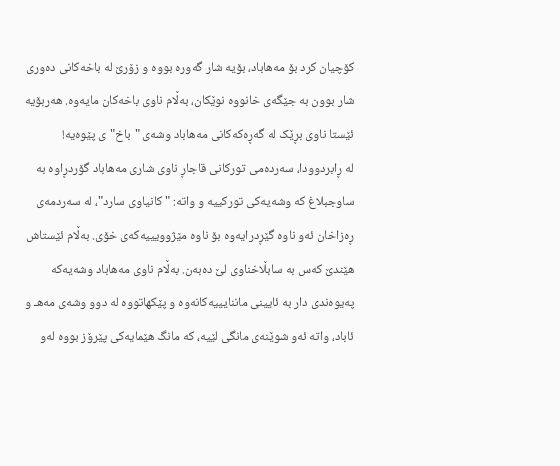کۆچیان کرد بۆ مەهاباد، بۆیە شار گەورە بووە و زۆرێ لە باخەکانی دەوری شار بوون بە جێگەی خانووە نوێکان، بەڵام ناوی باخەکان مایەوە. هەربۆیە ئێستا ناوی بڕێک لە گەڕەکەکانی مەهاباد وشەی "باخ"ی پێوەیە!
لە ڕابردوودا، سەردەمی تورکانی قاجاڕ ناوی شاری مەهاباد گۆردڕاوە بە ساوجبلاغ کە وشەیەکی تورکییە و واتە: "کانیاوی سارد"، لە سەردمەی ڕەزاخان ئەو ناوە گێڕدرایەوە بۆ ناوە مێژوویییەکەی خۆی. بەڵام ئێستاش هێندێ کەس بە سابڵاخناوی لێ دەبەن. بەڵام ناوی مەهاباد وشەیەکە پەیوەندی دار بە ئایینی ماننایییەکانەوە و پێکهاتووە لە دوو وشەی مەهـ و ئاباد، واتە ئەو شوێنەی مانگی لێیە، کە مانگ هێمایەکی پێرۆز بووە لەو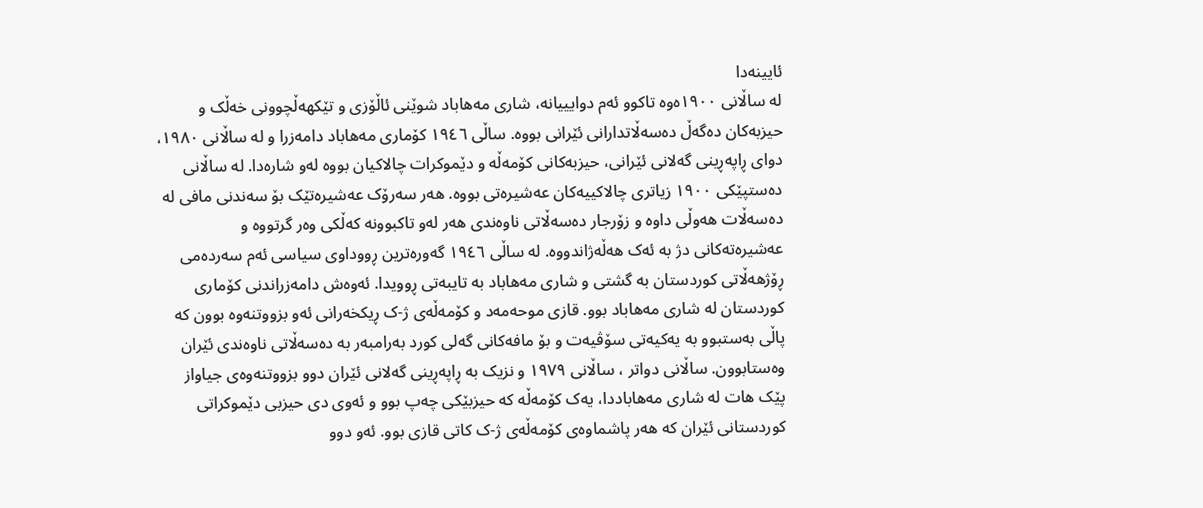ئایینەدا
لە ساڵانی ١٩٠٠ەوە تاکوو ئەم دوایییانە، شاری مەهاباد شوێنی ئاڵۆزی و تێکهەڵچوونی خەڵک و حیزبەکان دەگەڵ دەسەڵاتدارانی ئێرانی بووه. ساڵی ١٩٤٦ کۆماری مەهاباد دامەزرا و لە ساڵانی ١٩٨٠، دوای ڕاپەڕینی گەلانی ئێرانی، حیزبەکانی کۆمەڵە و دێموکرات چالاکیان بووە لەو شارەدا. لە ساڵانی دەستپێکی ١٩٠٠ زیاتری چالاکییەکان عەشیرەتی بووە. هەر سەرۆک عەشیرەتێک بۆ سەندنی مافی لە دەسەڵات هەوڵی داوە و زۆرجار دەسەڵاتی ناوەندی هەر لەو تاکبوونە کەڵکی وەر گرتووە و عەشیرەتەکانی دژ بە ئەک هەڵەژاندووە. لە ساڵی ١٩٤٦ گەورەترین ڕووداوی سیاسی ئەم سەردەمی ڕۆژهەڵاتی کوردستان بە گشتی و شاری مەهاباد بە تایبەتی ڕوویدا. ئەوەش دامەزراندنی کۆماری کوردستان لە شاری مەهاباد بوو. قازی موحەمەد و کۆمەڵەی ژ-ک ڕیکخەرانی ئەو بزووتنەوە بوون کە پاڵی بەستبوو بە یەکیەتی سۆڤیەت و بۆ مافەکانی گەلی کورد بەرامبەر بە دەسەڵاتی ناوەندی ئێران وەستابوون. ساڵانی دواتر ، ساڵانی ١٩٧٩ و نزیک بە ڕاپەڕینی گەلانی ئێران دوو بزووتنەوەی جیاواز پێک هات لە شاری مەهاباددا، یەک کۆمەڵە کە حیزبێکی چەپ بوو و ئەوی دی حیزبی دێموکراتی کوردستانی ئێران کە هەر پاشماوەی کۆمەڵەی ژ-ک کاتی قازی بوو. ئەو دوو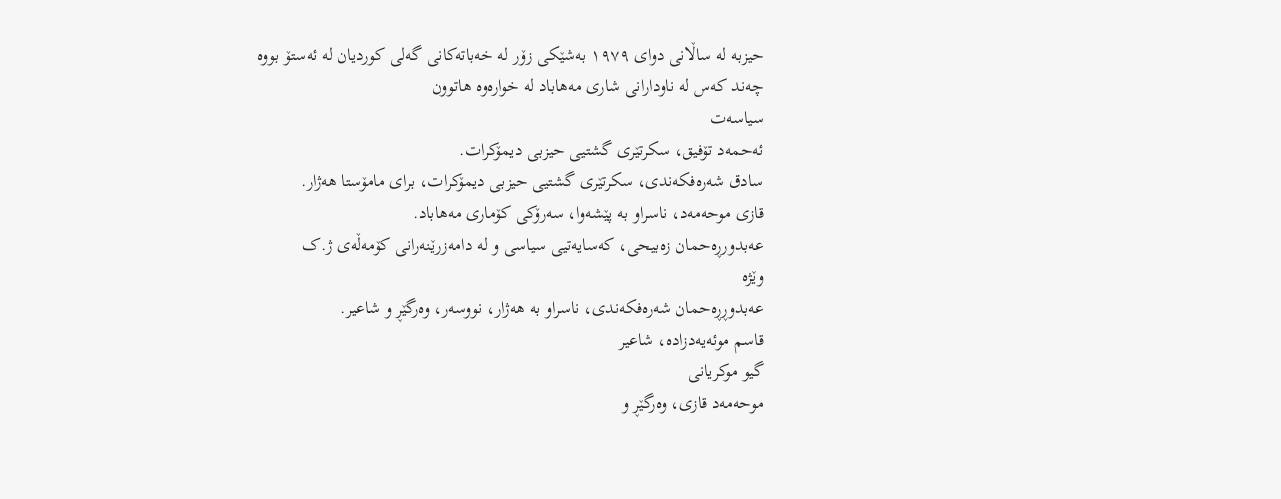حیزبە لە ساڵانی دوای ١٩٧٩ بەشێکی زۆر لە خەباتەکانی گەلی کوردیان لە ئەستۆ بووه
چەند کەس لە ناودارانی شاری مەهاباد لە خوارەوە هاتوون
سیاسەت
ئەحمەد تۆفیق، سکرتێری گشتیی حیزبی دیمۆکرات.
سادق شەرەفکەندی، سکرتێری گشتیی حیزبی دیمۆکرات، برای مامۆستا هەژار.
قازی موحەمەد، ناسراو بە پێشەوا، سەرۆکی کۆماری مەهاباد.
عەبدورڕەحمان زەبیحی، کەسایەتیی سیاسی و لە دامەزرێنەرانی کۆمەڵەی ژ.ک
وێژە
عەبدوڕڕەحمان شەرەفکەندی، ناسراو بە ھەژار، نووسەر، وەرگێڕ و شاعیر.
قاسم موئەیەدزادە، شاعیر
گیو موکریانی
موحەمەد قازی، وەرگێڕ و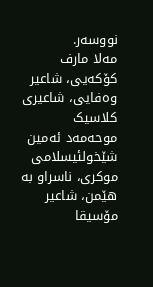نووسەر.
مەلا مارف کۆکەیی، شاعیر
وەفایی، شاعیری کلاسیک
موحەمەد ئەمین شێخولئیسلامی موکری، ناسراو بە ھێمن، شاعیر
مۆسیقا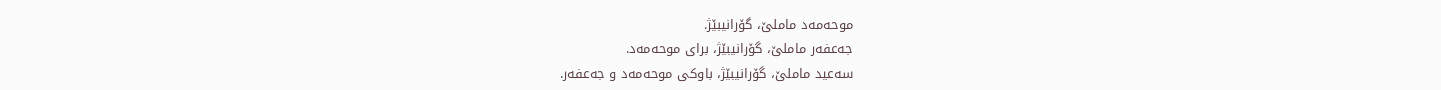موحەمەد ماملێ، گۆرانیبێژ.
جەعفەر ماملێ، گۆرانیبێژ، برای موحەمەد.
سەعید ماملێ، گۆرانیبێژ، باوکی موحەمەد و جەعفەر.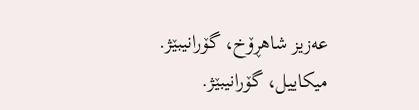عەزیز شاھڕۆخ، گۆرانیبێژ.
میکاییل، گۆرانیبێژ.